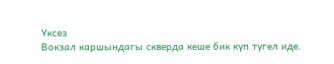Үксез
Вокзал каршындагы скверда кеше бик күп түгел иде.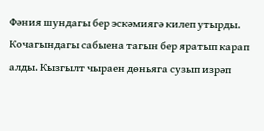Фәния шундагы бер эскәмиягә килеп утырды. Кочагындагы сабыена тагын бер яратып карап алды. Кызгылт чыраен дөньяга сузып изрәп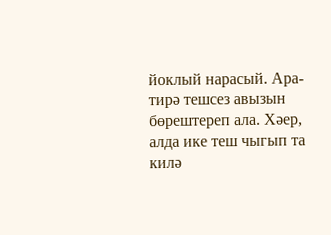йоклый нарасый. Ара-тирә тешсез авызын бөрештереп ала. Хәер, алда ике теш чыгып та килә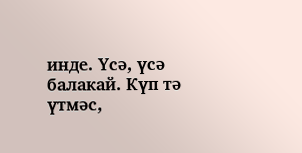инде. Үсә, үсә балакай. Күп тә үтмәс,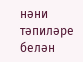нәни тәпиләре белән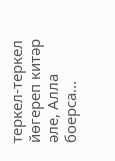теркел-теркел йөгереп китәр әле, Алла боерса...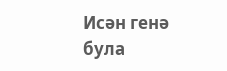Исән генә була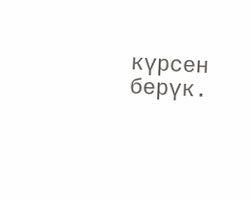күрсен берүк.